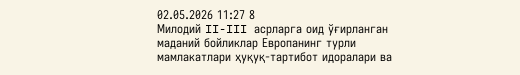02.05.2026 11:27 8
Милодий II-III асрларга оид ўғирланган маданий бойликлар Европанинг турли мамлакатлари ҳуқуқ-тартибот идоралари ва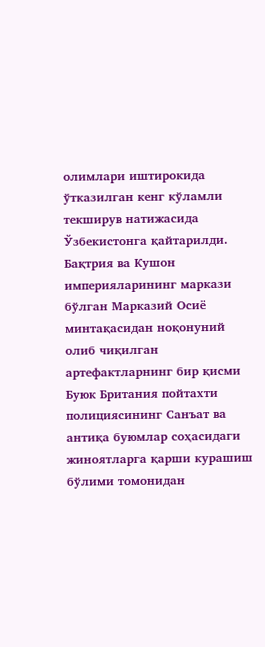олимлари иштирокида ўтказилган кенг кўламли текширув натижасида Ўзбекистонга қайтарилди.
Бақтрия ва Кушон империяларининг маркази бўлган Марказий Осиё минтақасидан ноқонуний олиб чиқилган артефактларнинг бир қисми Буюк Британия пойтахти полициясининг Санъат ва антиқа буюмлар соҳасидаги жиноятларга қарши курашиш бўлими томонидан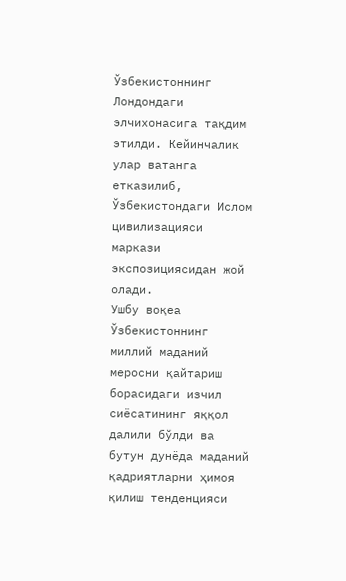Ўзбекистоннинг Лондондаги элчихонасига тақдим этилди. Кейинчалик улар ватанга етказилиб, Ўзбекистондаги Ислом цивилизацияси маркази экспозициясидан жой олади.
Ушбу воқеа Ўзбекистоннинг миллий маданий меросни қайтариш борасидаги изчил сиёсатининг яққол далили бўлди ва бутун дунёда маданий қадриятларни ҳимоя қилиш тенденцияси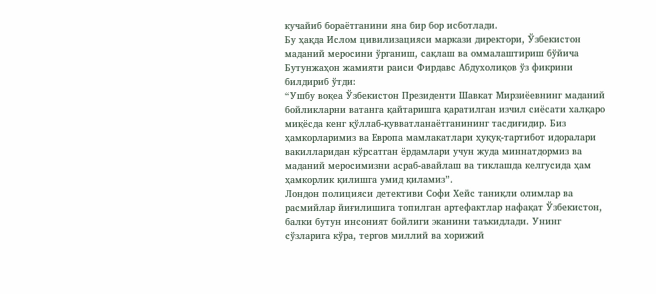кучайиб бораётганини яна бир бор исботлади.
Бу ҳақда Ислом цивилизацияси маркази директори, Ўзбекистон маданий меросини ўрганиш, сақлаш ва оммалаштириш бўйича Бутунжаҳон жамияти раиси Фирдавс Абдухолиқов ўз фикрини билдириб ўтди:
“Ушбу воқеа Ўзбекистон Президенти Шавкат Мирзиёевнинг маданий бойликларни ватанга қайтаришга қаратилган изчил сиёсати халқаро миқёсда кенг қўллаб-қувватланаётганининг тасдиғидир. Биз ҳамкорларимиз ва Европа мамлакатлари ҳуқуқ-тартибот идоралари вакилларидан кўрсатган ёрдамлари учун жуда миннатдормиз ва маданий меросимизни асраб-авайлаш ва тиклашда келгусида ҳам ҳамкорлик қилишга умид қиламиз”.
Лондон полицияси детективи Софи Хейс таниқли олимлар ва расмийлар йиғилишига топилган артефактлар нафақат Ўзбекистон, балки бутун инсоният бойлиги эканини таъкидлади. Унинг сўзларига кўра, тергов миллий ва хорижий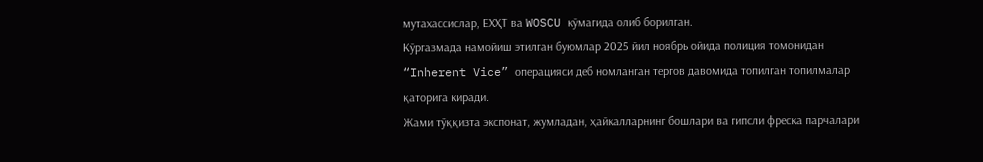мутахассислар, EХҲТ ва WOSCU кўмагида олиб борилган.
Кўргазмада намойиш этилган буюмлар 2025 йил ноябрь ойида полиция томонидан “Inherent Vice” операцияси деб номланган тергов давомида топилган топилмалар қаторига киради.
Жами тўққизта экспонат, жумладан, ҳайкалларнинг бошлари ва гипсли фреска парчалари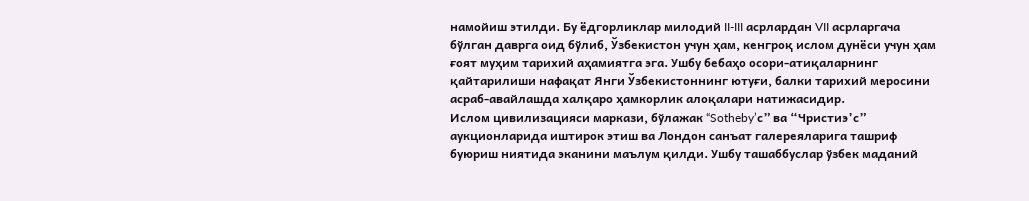намойиш этилди. Бу ёдгорликлар милодий II-III асрлардан VII асрларгача бўлган даврга оид бўлиб, Ўзбекистон учун ҳам, кенгроқ ислом дунёси учун ҳам ғоят муҳим тарихий аҳамиятга эга. Ушбу бебаҳо осори-атиқаларнинг қайтарилиши нафақат Янги Ўзбекистоннинг ютуғи, балки тарихий меросини асраб-авайлашда халқаро ҳамкорлик алоқалари натижасидир.
Ислом цивилизацияси маркази, бўлажак “Sotheby’с” ва “Чристиэ’с” аукционларида иштирок этиш ва Лондон санъат галереяларига ташриф буюриш ниятида эканини маълум қилди. Ушбу ташаббуслар ўзбек маданий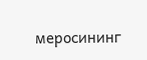меросининг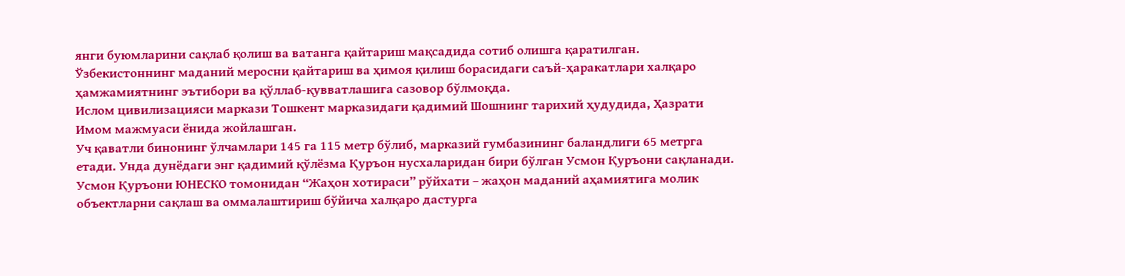янги буюмларини сақлаб қолиш ва ватанга қайтариш мақсадида сотиб олишга қаратилган.
Ўзбекистоннинг маданий меросни қайтариш ва ҳимоя қилиш борасидаги саъй-ҳаракатлари халқаро ҳамжамиятнинг эътибори ва қўллаб-қувватлашига сазовор бўлмоқда.
Ислом цивилизацияси маркази Тошкент марказидаги қадимий Шошнинг тарихий ҳудудида, Ҳазрати Имом мажмуаси ёнида жойлашган.
Уч қаватли бинонинг ўлчамлари 145 га 115 метр бўлиб, марказий гумбазининг баландлиги 65 метрга етади. Унда дунёдаги энг қадимий қўлёзма Қуръон нусхаларидан бири бўлган Усмон Қуръони сақланади. Усмон Қуръони ЮНЕСКО томонидан “Жаҳон хотираси” рўйхати – жаҳон маданий аҳамиятига молик объектларни сақлаш ва оммалаштириш бўйича халқаро дастурга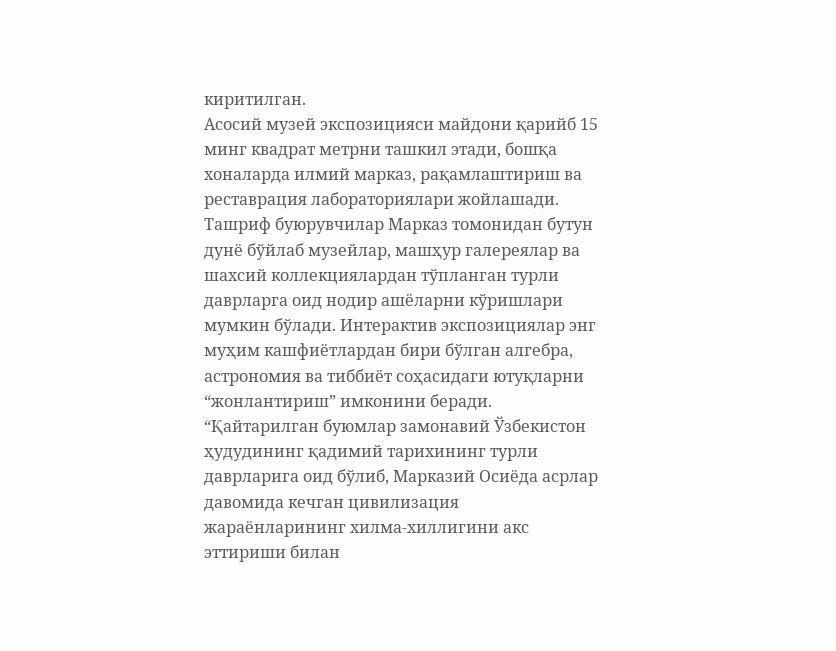киритилган.
Асосий музей экспозицияси майдони қарийб 15 минг квадрат метрни ташкил этади, бошқа хоналарда илмий марказ, рақамлаштириш ва реставрация лабораториялари жойлашади.
Ташриф буюрувчилар Марказ томонидан бутун дунё бўйлаб музейлар, машҳур галереялар ва шахсий коллекциялардан тўпланган турли даврларга оид нодир ашёларни кўришлари мумкин бўлади. Интерактив экспозициялар энг муҳим кашфиётлардан бири бўлган алгебра, астрономия ва тиббиёт соҳасидаги ютуқларни “жонлантириш” имконини беради.
“Қайтарилган буюмлар замонавий Ўзбекистон ҳудудининг қадимий тарихининг турли даврларига оид бўлиб, Марказий Осиёда асрлар давомида кечган цивилизация жараёнларининг хилма-хиллигини акс эттириши билан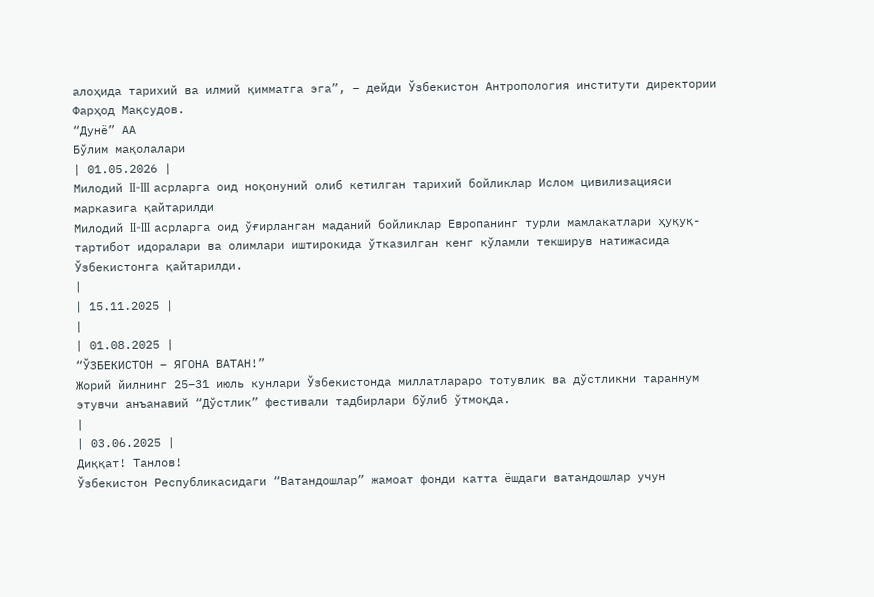алоҳида тарихий ва илмий қимматга эга”, – дейди Ўзбекистон Антропология институти директории Фарҳод Мақсудов.
“Дунё” АА
Бўлим мақолалари
| 01.05.2026 |
Милодий II-III асрларга оид ноқонуний олиб кетилган тарихий бойликлар Ислом цивилизацияси марказига қайтарилди
Милодий II-III асрларга оид ўғирланган маданий бойликлар Европанинг турли мамлакатлари ҳуқуқ-тартибот идоралари ва олимлари иштирокида ўтказилган кенг кўламли текширув натижасида Ўзбекистонга қайтарилди.
|
| 15.11.2025 |
|
| 01.08.2025 |
“ЎЗБЕКИСТОН – ЯГОНА ВАТАН!”
Жорий йилнинг 25–31 июль кунлари Ўзбекистонда миллатлараро тотувлик ва дўстликни тараннум этувчи анъанавий “Дўстлик” фестивали тадбирлари бўлиб ўтмоқда.
|
| 03.06.2025 |
Диққат! Танлов!
Ўзбекистон Республикасидаги “Ватандошлар” жамоат фонди катта ёшдаги ватандошлар учун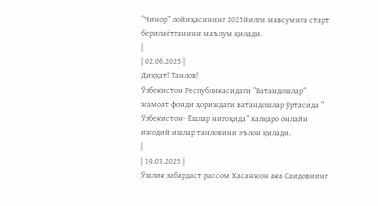“Чинор” лойиҳасининг 2025йилги мавсумига старт берилаётганини маълум қилади.
|
| 02.06.2025 |
Диққат! Танлов!
Ўзбекистон Республикасидаги “Ватандошлар” жамоат фонди ҳориждаги ватандошлар ўртасида “ Ўзбекистон- Ёшлар нигоҳида” халқаро онлайн ижодий ишлар танловини эълон қилади.
|
| 19.03.2025 |
Ўшлик забардаст рассом Хасанжон ака Саидовнинг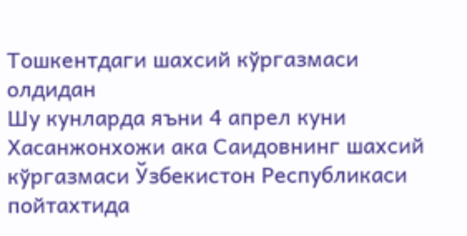Тошкентдаги шахсий кўргазмаси олдидан
Шу кунларда яъни 4 апрел куни Хасанжонхожи ака Саидовнинг шахсий кўргазмаси Ўзбекистон Республикаси пойтахтида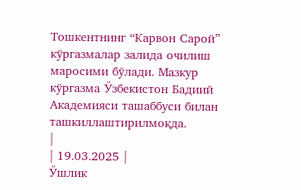Тошкентнинг “Карвон Сарой” кўргазмалар залида очилиш маросими бўлади. Мазкур кўргазма Ўзбекистон Бадиий Академияси ташаббуси билан ташкиллаштирилмоқда.
|
| 19.03.2025 |
Ўшлик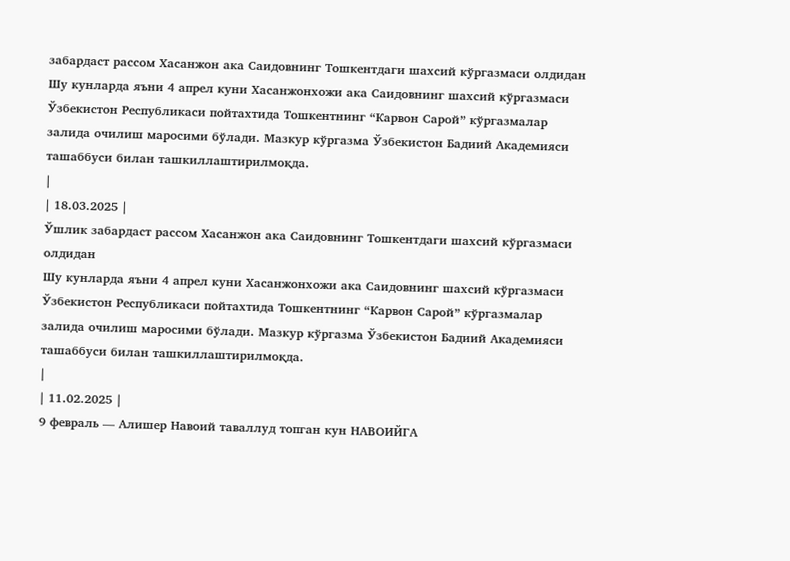забардаст рассом Хасанжон ака Саидовнинг Тошкентдаги шахсий кўргазмаси олдидан
Шу кунларда яъни 4 апрел куни Хасанжонхожи ака Саидовнинг шахсий кўргазмаси Ўзбекистон Республикаси пойтахтида Тошкентнинг “Карвон Сарой” кўргазмалар залида очилиш маросими бўлади. Мазкур кўргазма Ўзбекистон Бадиий Академияси ташаббуси билан ташкиллаштирилмоқда.
|
| 18.03.2025 |
Ўшлик забардаст рассом Хасанжон ака Саидовнинг Тошкентдаги шахсий кўргазмаси олдидан
Шу кунларда яъни 4 апрел куни Хасанжонхожи ака Саидовнинг шахсий кўргазмаси Ўзбекистон Республикаси пойтахтида Тошкентнинг “Карвон Сарой” кўргазмалар залида очилиш маросими бўлади. Мазкур кўргазма Ўзбекистон Бадиий Академияси ташаббуси билан ташкиллаштирилмоқда.
|
| 11.02.2025 |
9 февраль — Алишер Навоий таваллуд топган кун НАВОИЙГА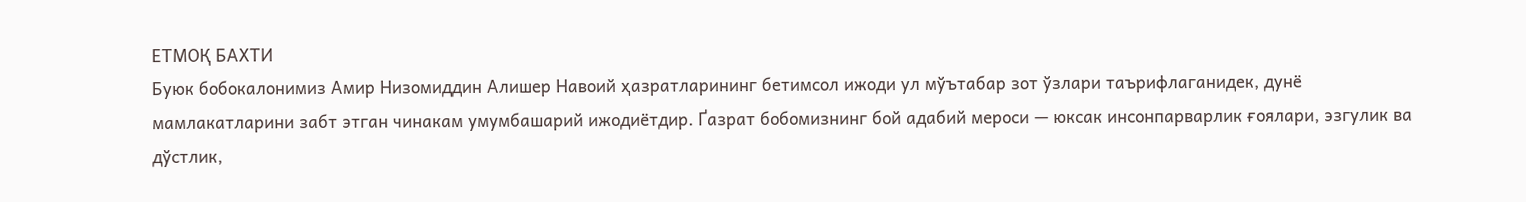ЕТМОҚ БАХТИ
Буюк бобокалонимиз Амир Низомиддин Алишер Навоий ҳазратларининг бетимсол ижоди ул мўътабар зот ўзлари таърифлаганидек, дунё мамлакатларини забт этган чинакам умумбашарий ижодиётдир. Ґазрат бобомизнинг бой адабий мероси — юксак инсонпарварлик ғоялари, эзгулик ва дўстлик,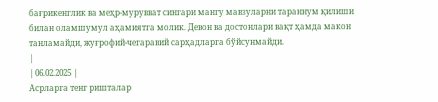бағрикенглик ва меҳр-мурувват сингари мангу мавзуларни тараннум қилиши билан оламшумул аҳамиятга молик. Девон ва достонлари вақт ҳамда макон танламайди, жуғрофий-чегаравий сарҳадларга бўйсунмайди.
|
| 06.02.2025 |
Асрларга тенг ришталар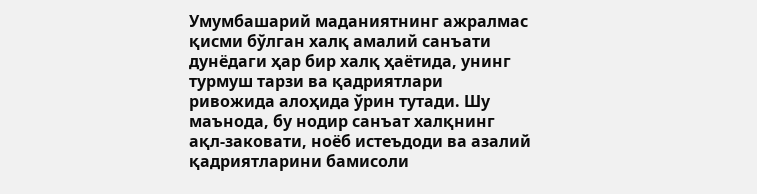Умумбашарий маданиятнинг ажралмас қисми бўлган халқ амалий санъати дунёдаги ҳар бир халқ ҳаётида, унинг турмуш тарзи ва қадриятлари ривожида алоҳида ўрин тутади. Шу маънода, бу нодир санъат халқнинг ақл-заковати, ноёб истеъдоди ва азалий қадриятларини бамисоли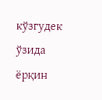кўзгудек ўзида ёрқин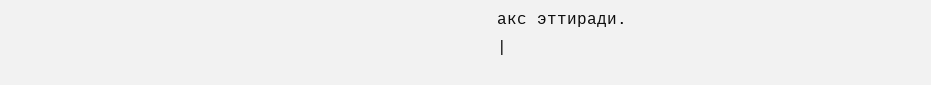акс эттиради.
|